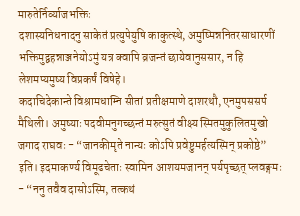मारुतेर्निर्व्याजभक्तिः
दशास्यनिधनादनु साकेतं प्रत्युपेयुषि काकुत्स्थे, अमुष्मिन्ननितरसाधारणीं भक्तिमुद्वहन्नाञ्जनेयोऽमुं यत्र क्वापि व्रजन्तं छायेवानुससार, न हि लेशमप्यमुष्य विप्रकर्षं विषेहे।
कदाचिदेकान्ते विश्रामधाम्नि सीतां प्रतीक्षमाणे दाशरथौ, एनमुपससर्प मैथिली। अमुष्याः पदवीमनुगच्छन्तं मरुत्सुतं वीक्ष्य स्मितमुकुलितमुखो जगाद राघवः - “जानकीमृते नान्यः कोऽपि प्रवेष्टुमर्हत्यस्मिन् प्रकोष्ठे” इति। इदमाकर्ण्य विमूढचेताः स्वामिन आशयमजानन् पर्यपृच्छत् प्लवङ्गमः - “ननु तवैव दासोऽस्मि, तत्कथं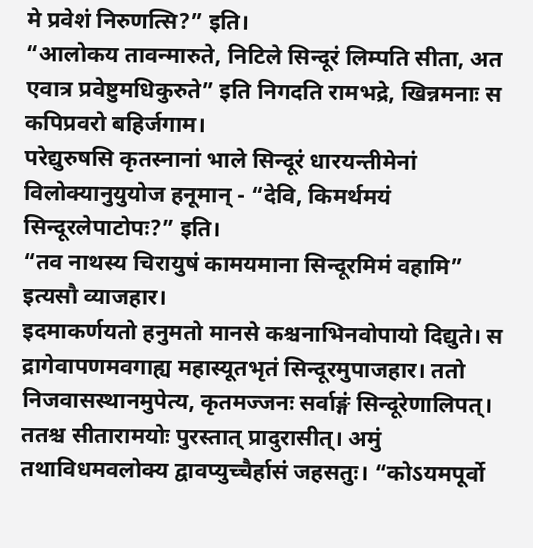मे प्रवेशं निरुणत्सि?” इति।
“आलोकय तावन्मारुते, निटिले सिन्दूरं लिम्पति सीता, अत एवात्र प्रवेष्टुमधिकुरुते” इति निगदति रामभद्रे, खिन्नमनाः स कपिप्रवरो बहिर्जगाम।
परेद्युरुषसि कृतस्नानां भाले सिन्दूरं धारयन्तीमेनां विलोक्यानुयुयोज हनूमान् - “देवि, किमर्थमयं सिन्दूरलेपाटोपः?” इति।
“तव नाथस्य चिरायुषं कामयमाना सिन्दूरमिमं वहामि” इत्यसौ व्याजहार।
इदमाकर्णयतो हनुमतो मानसे कश्चनाभिनवोपायो दिद्युते। स द्रागेवापणमवगाह्य महास्यूतभृतं सिन्दूरमुपाजहार। ततो निजवासस्थानमुपेत्य, कृतमज्जनः सर्वाङ्गं सिन्दूरेणालिपत्। ततश्च सीतारामयोः पुरस्तात् प्रादुरासीत्। अमुं तथाविधमवलोक्य द्वावप्युच्चैर्हासं जहसतुः। “कोऽयमपूर्वो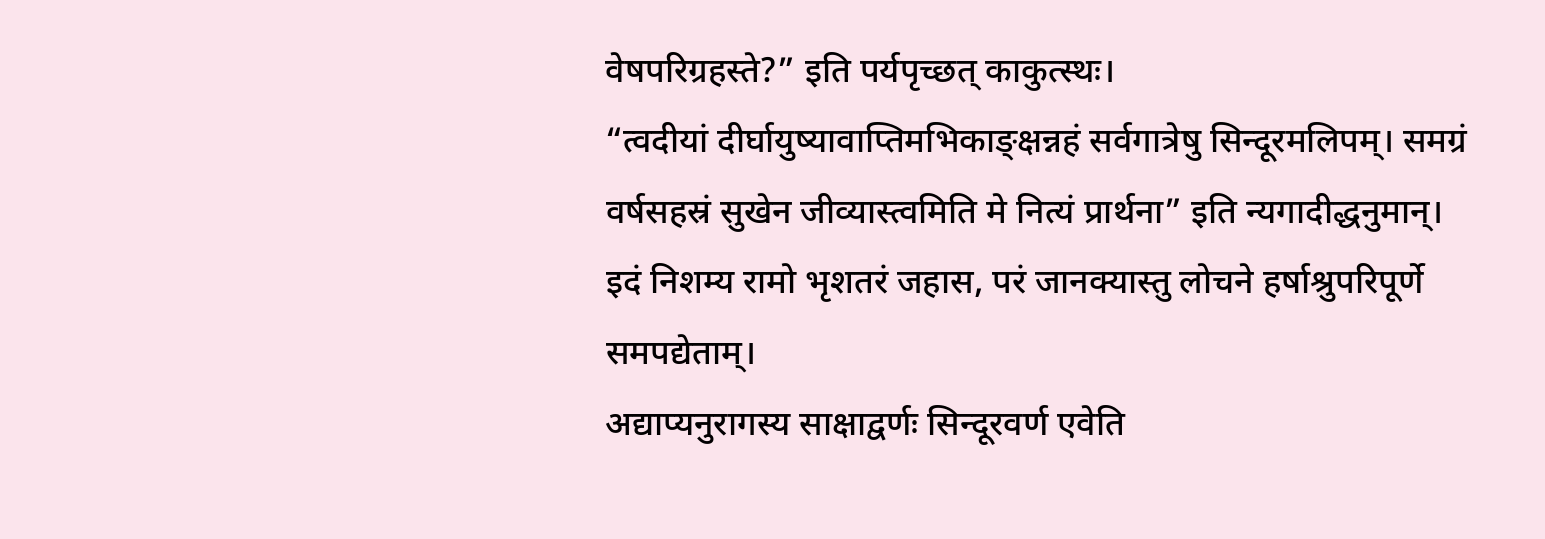वेषपरिग्रहस्ते?” इति पर्यपृच्छत् काकुत्स्थः।
“त्वदीयां दीर्घायुष्यावाप्तिमभिकाङ्क्षन्नहं सर्वगात्रेषु सिन्दूरमलिपम्। समग्रं वर्षसहस्रं सुखेन जीव्यास्त्वमिति मे नित्यं प्रार्थना” इति न्यगादीद्धनुमान्। इदं निशम्य रामो भृशतरं जहास, परं जानक्यास्तु लोचने हर्षाश्रुपरिपूर्णे समपद्येताम्।
अद्याप्यनुरागस्य साक्षाद्वर्णः सिन्दूरवर्ण एवेति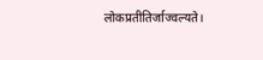लोकप्रतीतिर्जाज्वल्यते।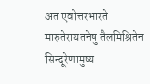अत एवोत्तरभारते मारुतेरायतनेषु तैलमिश्रितेन सिन्दूरेणामुष्य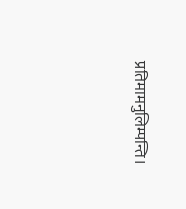प्रतिमामनुलिम्पन्ति।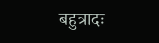बहुत्रादः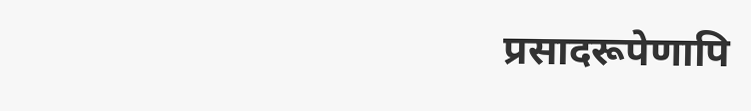प्रसादरूपेणापि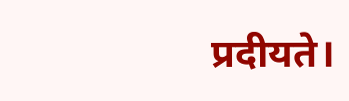प्रदीयते।